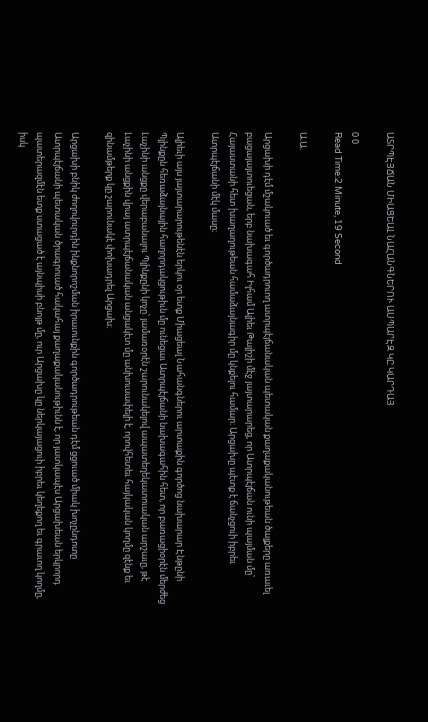ԱՏՐՊԷՅՃԱՆ ՄԻԱՑԵԱԼ ՆԱՀԱՆԳՆԵՐՈՒ ԱՍՊԱՐԷԶ ԿԸ ԿԱՐԴԱՅ

0 0
Read Time:2 Minute, 19 Second

Ա.Ա.

Արցախի դէմ մշակուած եւ գործադրուող ատրպէյճանական պետական քաղաքականութեան ծալքերը առաւել բացայայտուեցան, երբ նախագահ Իլհամ Ալիեւ Թալիշի մէջ յայտարարեց, որ Ատրպէյճան ունի պայման մը՝ Հայաստանի հետ խաղաղութեան համաձայնագիր մը կնքելու համար։ Արցախը պէտք է ճանչցուի իբրեւ Ատրպէյճանի մէկ մասը։

Ալիեւի այս յայտարարութենէն երկու օր ետք Միացեալ Նահանգներու արտաքին գործոց նախարար Էնթընի Պլինքըն հեռաձայնային հաղորդակցութիւն մը ունեցաւ Ատրպէյճանի նախագահին հետ, որ բառացիօրէն մերժեց Լաչինի անցքը վերաբանալու Պլինքընի կոչը՝ յամառօրէն շարունակելով ապատեղեկատուական արշաւը, թէ Լաչինի անցքին վրայ ատրպէյճանական անցակէտ մը անխուսափելի է, որովհետեւ հայկական կողմը զէնք եւ զինամթերք կը շարունակէ փոխադրել Արցախ։

Արցախի բնիկ ժողովուրդին ինքնորոշման իրաւունքին գործադրութեան դէմ ցցուած միակ խոչընդոտը Ատրպէյճանի պետական ծրագրուած հակահայ քաղաքականութիւնն է, որ յատկապէս Արցախեան երկրորդ պատերազմէն ետք ստացած է այնպիսի բնոյթ մը, ուր Արցախը կը ներկայացուի իբրեւ կեղեքող եւ գրաւող կողմը, իսկ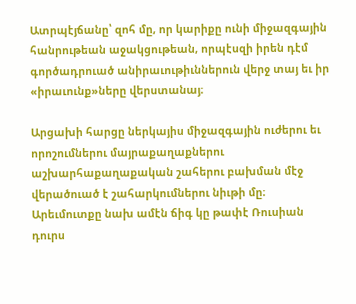Ատրպէյճանը՝ զոհ մը, որ կարիքը ունի միջազգային հանրութեան աջակցութեան, որպէսզի իրեն դէմ գործադրուած անիրաւութիւններուն վերջ տայ եւ իր «իրաւունք»ները վերստանայ։

Արցախի հարցը ներկայիս միջազգային ուժերու եւ որոշումներու մայրաքաղաքներու աշխարհաքաղաքական շահերու բախման մէջ վերածուած է շահարկումներու նիւթի մը։ Արեւմուտքը նախ ամէն ճիգ կը թափէ Ռուսիան դուրս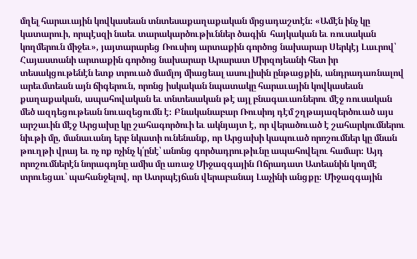մղել հարաւային կովկասեան տնտեսաքաղաքական մրցադաշտէն։ «Ամէն ինչ կը կատարուի, որպէսզի նաեւ տարակարծութիւններ ծագին  հայկական եւ ռուսական կողմերուն միջեւ», յայտարարեց Ռուսիոյ արտաքին գործոց նախարար Սերկէյ Լաւրով՝ Հայաստանի արտաքին գործոց նախարար Արարատ Միրզոյեանի հետ իր տեսակցութենէն ետք տրուած մամլոյ միացեալ ասուլիսին ընթացքին, անդրադառնալով արեւմտեան այն ճիգերուն, որոնց իսկական նպատակը հարաւային կովկասեան քաղաքական, ապահովական եւ տնտեսական թէ այլ բնագաւառներու մէջ ռուսական մեծ ազդեցութեան նուազեցումն է։ Բնականաբար Ռուսիոյ դէմ շղթայազերծուած այս արշաւին մէջ Արցախը կը շահագործուի եւ ակնյայտ է, որ վերածուած է շահարկումներու նիւթի մը, մանաւանդ երբ նկատի ունենանք, որ Արցախի կապուած որոշումներ կը մնան թուղթի վրայ եւ ոչ ոք ոչինչ կ՛ընէ՝ անոնց գործադրութիւնը ապահովելու համար։ Այդ որոշումներէն նորագոյնը ամիս մը առաջ Միջազգային Ոճրադատ Ատեանին կողմէ տրուեցաւ՝ պահանջելով, որ Ատրպէյճան վերաբանայ Լաչինի անցքը։ Միջազգային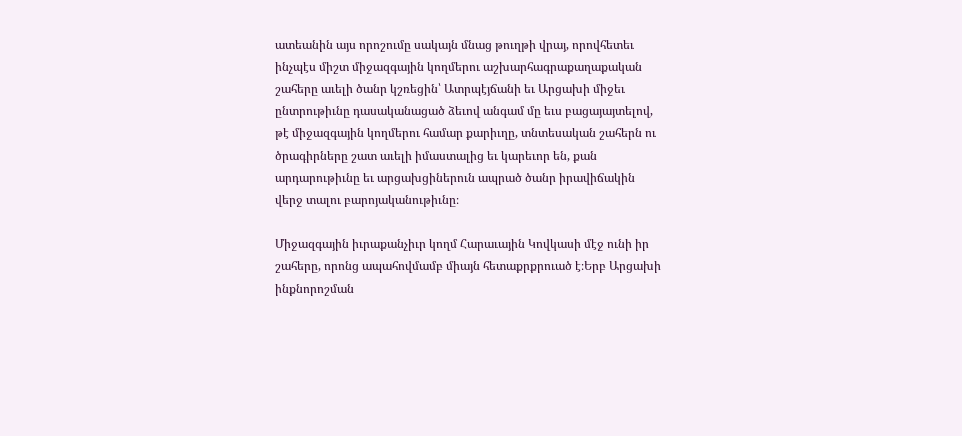ատեանին այս որոշումը սակայն մնաց թուղթի վրայ, որովհետեւ ինչպէս միշտ միջազգային կողմերու աշխարհագրաքաղաքական շահերը աւելի ծանր կշռեցին՝ Ատրպէյճանի եւ Արցախի միջեւ ընտրութիւնը դասականացած ձեւով անգամ մը եւս բացայայտելով, թէ միջազգային կողմերու համար քարիւղը, տնտեսական շահերն ու ծրագիրները շատ աւելի իմաստալից եւ կարեւոր են, քան արդարութիւնը եւ արցախցիներուն ապրած ծանր իրավիճակին վերջ տալու բարոյականութիւնը։

Միջազգային իւրաքանչիւր կողմ Հարաւային Կովկասի մէջ ունի իր շահերը, որոնց ապահովմամբ միայն հետաքրքրուած է։Երբ Արցախի ինքնորոշման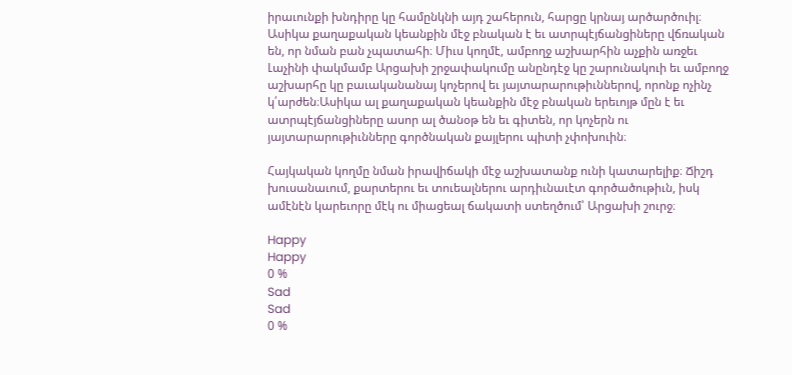իրաւունքի խնդիրը կը համընկնի այդ շահերուն, հարցը կրնայ արծարծուիլ։ Ասիկա քաղաքական կեանքին մէջ բնական է եւ ատրպէյճանցիները վճռական են, որ նման բան չպատահի։ Միւս կողմէ, ամբողջ աշխարհին աչքին առջեւ Լաչինի փակմամբ Արցախի շրջափակումը անընդէջ կը շարունակուի եւ ամբողջ աշխարհը կը բաւականանայ կոչերով եւ յայտարարութիւններով, որոնք ոչինչ կ՛արժեն։Ասիկա ալ քաղաքական կեանքին մէջ բնական երեւոյթ մըն է եւ ատրպէյճանցիները ասոր ալ ծանօթ են եւ գիտեն, որ կոչերն ու յայտարարութիւնները գործնական քայլերու պիտի չփոխուին։

Հայկական կողմը նման իրավիճակի մէջ աշխատանք ունի կատարելիք։ Ճիշդ խուսանաւում, քարտերու եւ տուեալներու արդիւնաւէտ գործածութիւն, իսկ ամէնէն կարեւորը մէկ ու միացեալ ճակատի ստեղծում՝ Արցախի շուրջ։

Happy
Happy
0 %
Sad
Sad
0 %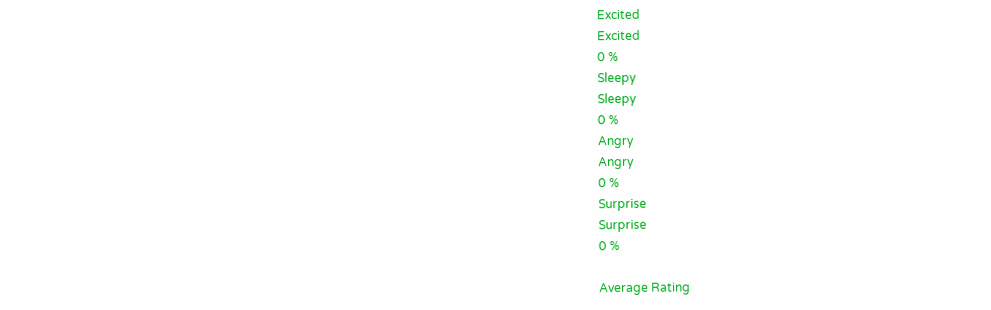Excited
Excited
0 %
Sleepy
Sleepy
0 %
Angry
Angry
0 %
Surprise
Surprise
0 %

Average Rating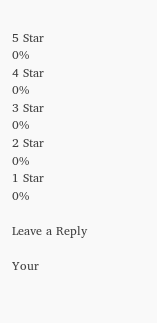5 Star
0%
4 Star
0%
3 Star
0%
2 Star
0%
1 Star
0%

Leave a Reply

Your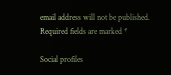email address will not be published. Required fields are marked *

Social profiles